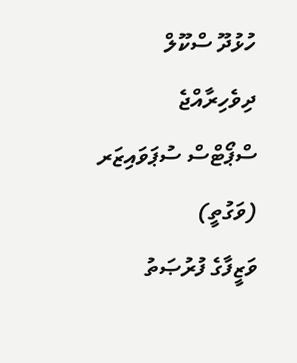ހުޅުދޫ ސްކޫލް
ދިވެހިރާއްޖެ
ސްޕޯޓްސް ސުޕަވައިޒަރ (ވަގުތީ)
ވަޒީފާގެ ފުރުޞަތު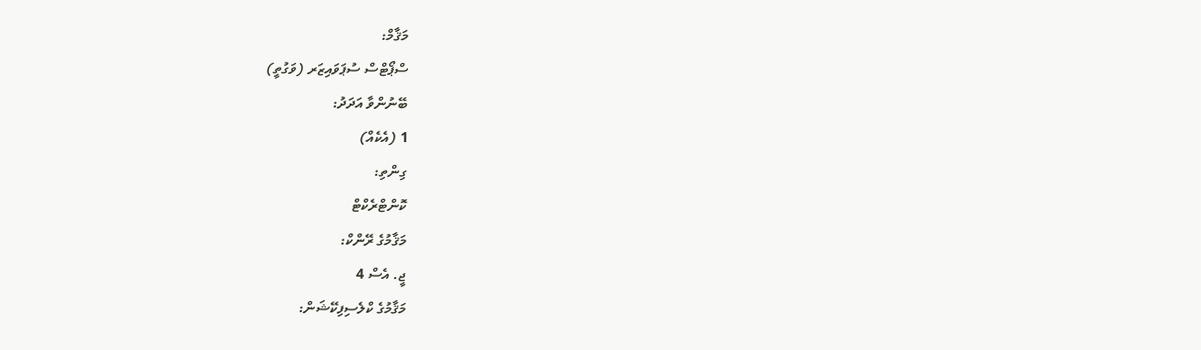މަޤާމް:
ސްޕޯޓްސް ސުޕަވައިޒަރ (ވަގުތީ)
ބޭނުންވާ އަދަދު:
1 (އެކެއް)
ގިންތި:
ކޮންޓްރެކްޓް
މަޤާމުގެ ރޭންކް:
ޖީ. އެސް 4
މަޤާމުގެ ކްލެސިފިކޭޝަން: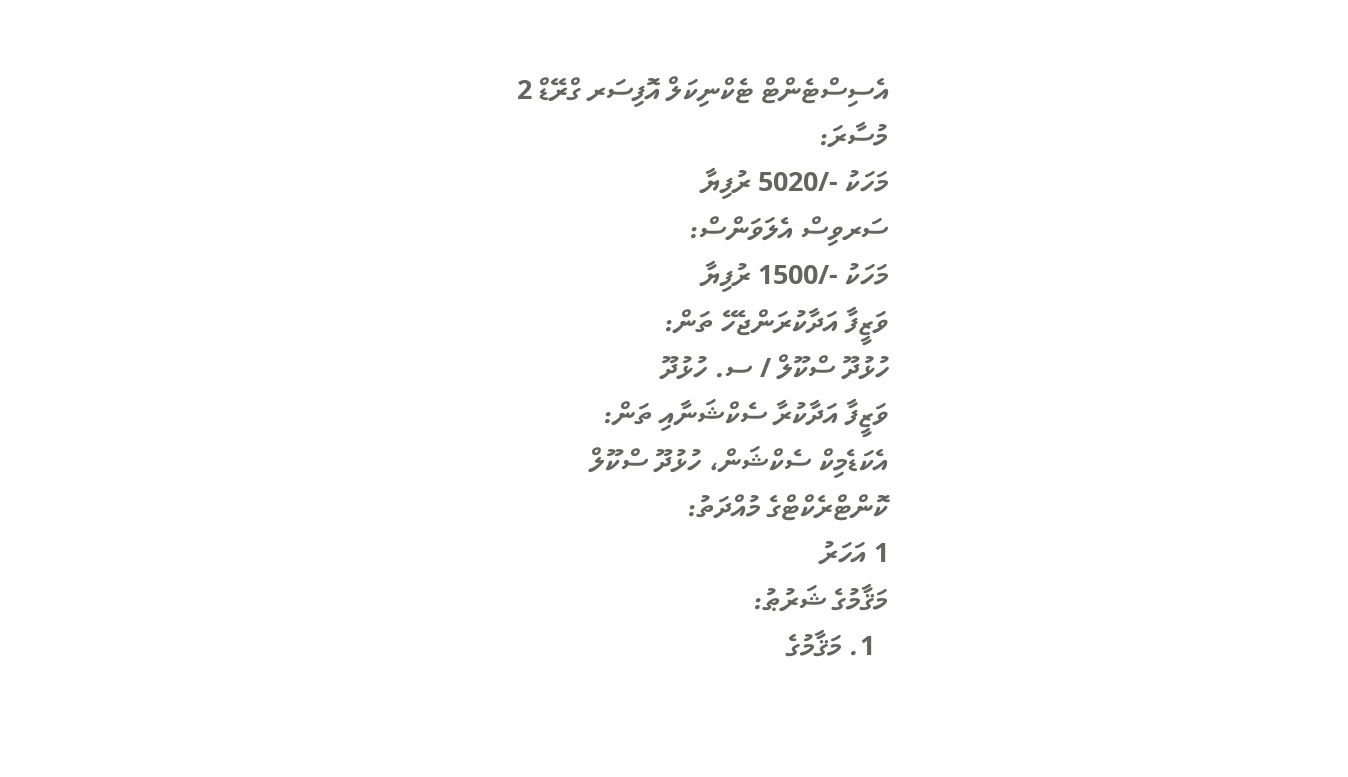އެސިސްޓެންޓް ޓެކްނިކަލް އޮފިސަރ ގްރޭޑް 2
މުސާރަ:
މަހަކު -/5020 ރުފިޔާ
ސަރވިސް އެލަވަންސް:
މަހަކު -/1500 ރުފިޔާ
ވަޒީފާ އަދާކުރަންޖެހޭ ތަން:
ހުޅުދޫ ސްކޫލް / ސ. ހުޅުދޫ
ވަޒީފާ އަދާކުރާ ސެކްޝަނާއި ތަން:
އެކަޑެމިކް ސެކްޝަން، ހުޅުދޫ ސްކޫލް
ކޮންޓްރެކްޓްގެ މުއްދަތު:
1 އަހަރު
މަޤާމުގެ ޝަރުޠު:
  1. މަޤާމުގެ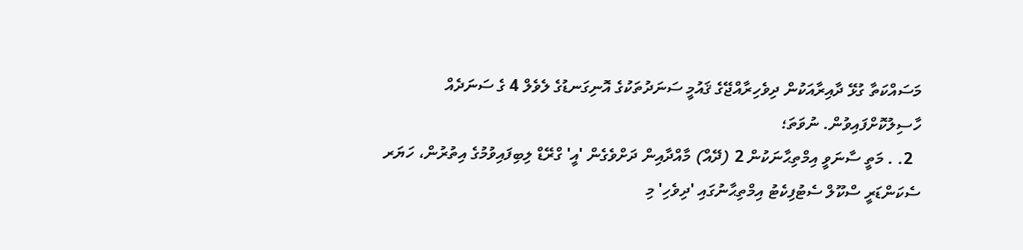މަސައްކަތާ ގުޅޭ ދާއިރާއަކުން ދިވެހިރާއްޖޭގެ ޤައުމީ ސަނަދުތަކުގެ އޮނިގަނޑުގެ ލެވެލް 4 ގެ ސަނަދެއް ހާސިލުކޮށްފައިވުން. ނުވަތަ؛
  2. . މަތީ ސާނަވީ އިމްތިޙާނަކުން 2 (ދޭއް) މާއްދާއިން ދަށްވެގެން 'އީ' ގްރޭޑް ލިބިފައިވުމުގެ އިތުރުން، ހަޔަރ ސެކަންޑަރީ ސްކޫލް ސެޓުފިކެޓު އިމްތިޙާނުގައި 'ދިވެހި' މި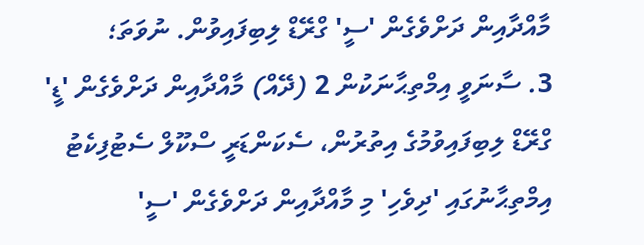މާއްދާއިން ދަށްވެގެން 'ސީ' ގްރޭޑް ލިބިފައިވުން. ނުވަތަ؛
3. ސާނަވީ އިމްތިޙާނަކުން 2 (ދޭއް) މާއްދާއިން ދަށްވެގެން 'ޑީ' ގްރޭޑް ލިބިފައިވުމުގެ އިތުރުން، ސެކަންޑަރީ ސްކޫލް ސެޓުފިކެޓު އިމްތިޙާނުގައި 'ދިވެހި' މި މާއްދާއިން ދަށްވެގެން 'ސީ'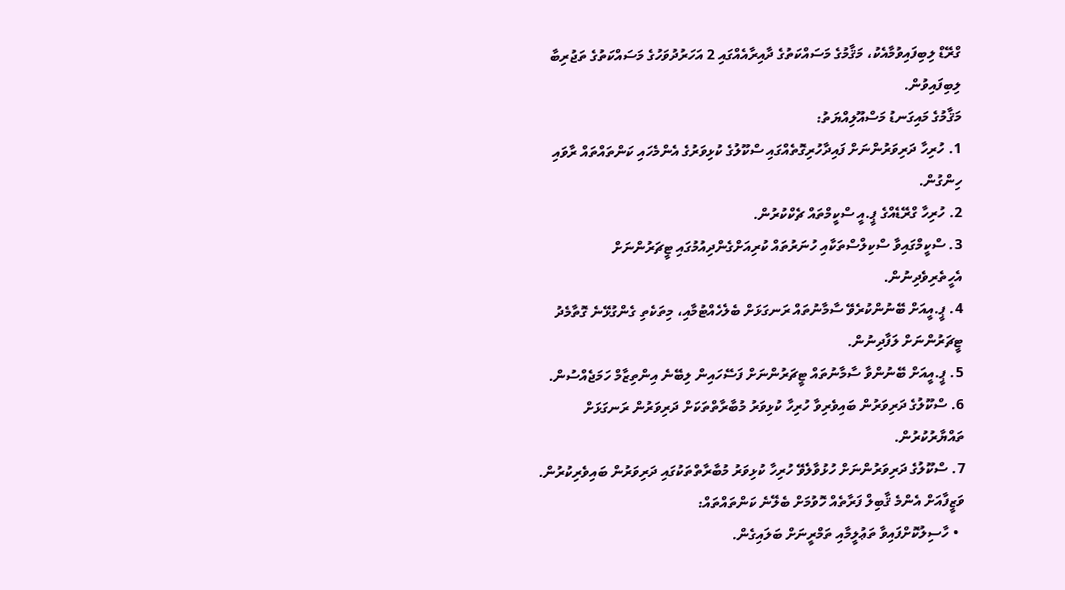ގްރޭޑް ލިބިފައިވުމާއެކު، މަޤާމުގެ މަސައްކަތުގެ ދާއިރާއެއްގައި 2 އަހަރުދުވަހުގެ މަސައްކަތުގެ ތަޖުރިބާ ލިބިފައިވުން.
މަޤާމުގެ މައިގަނޑު މަސްއޫލިއްޔަތު:
1. ހުރިހާ ދަރިވަރުންނަށް ފައިދާހުރިގޮތެއްގައި ސްކޫލުގެ ކުޅިވަރުގެ އެންމެހައި ކަންތައްތައް ރާވައި ހިންގުން.
2. ހުރިހާ ގްރޭޑެއްގެ ޕީ.އީ ސްކީމްތައް ޗެކްކުރުން.
3. ސްކީމްގައިވާ ސްކިލްސްތަކާއި ހުނަރުތައް ކުރިއަށްގެންދިއުމުގައި ޓީޗަރުންނަށް އެހީތެރިވެދިނުން.
4. ޕީ.އީއަށް ބޭނުންކުރެވޭ ސާމާނުތައް ރަނގަޅަށް ބެލެހެއްޓުމާއި، މިތަކެތި ގެންގުޅޭނެ ގޮތާމެދު ޓީޗަރުންނަށް ލަފާދިނުން.
5. ޕީ.އީއަށް ބޭނުންވާ ސާމާނުތައް ޓީޗަރުންނަށް ފަސޭހައިން ލިބޭނެ އިންތިޒާމް ހަމަޖެއްސުން.
6. ސްކޫލުގެ ދަރިވަރުން ބައިވެރިވާ ހުރިހާ ކުޅިވަރު މުބާރާތްތަކަށް ދަރިވަރުން ރަނގަޅަށް ތައްޔާރުކުރުން.
7. ސްކޫލުގެ ދަރިވަރުންނަށް ހުޅުވާލެވޭ ހުރިހާ ކުޅިވަރު މުބާރާތްތަކުގައި ދަރިވަރުން ބައިވެރިކުރުން.
ވަޒީފާއަށް އެންމެ ޤާބިލް ފަރާތެއް ހޮވުމަށް ބެލޭނެ ކަންތައްތައް:
  • ހާސިލުކޮށްފައިވާ ތަޢުލީމާއި ތަމްރީނަށް ބަލައިގެން.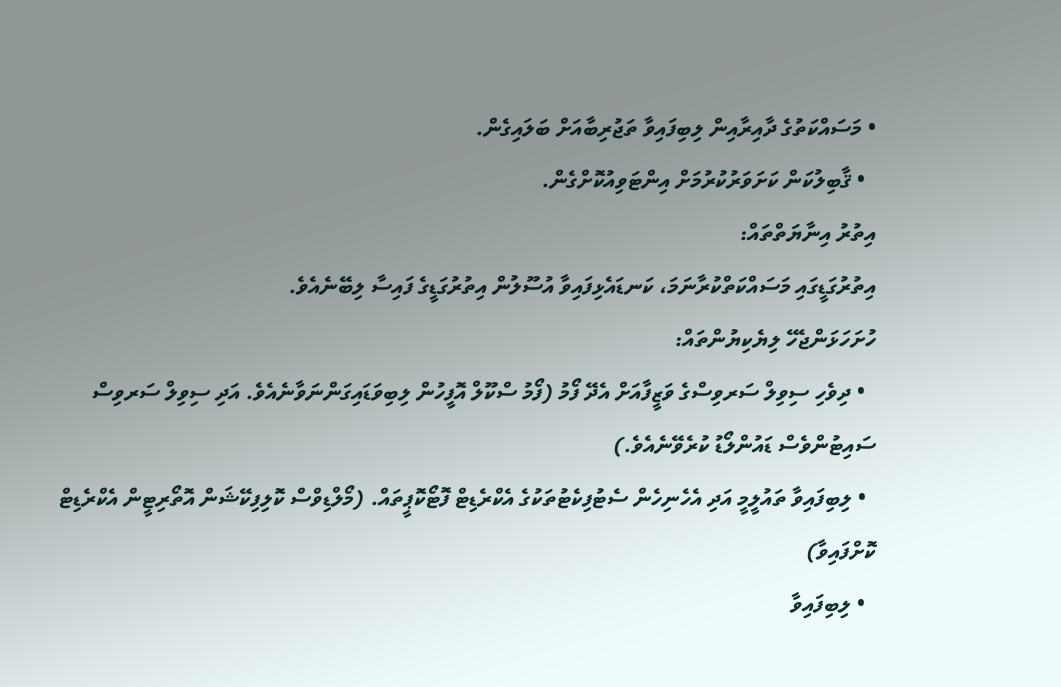• މަސައްކަތުގެ ދާއިރާއިން ލިބިފައިވާ ތަޖުރިބާއަށް ބަލައިގެން.
  • ޤާބިލުކަން ކަށަވަރުކުރުމަށް އިންޓަވިއުކޮށްގެން.
އިތުރު އިނާޔަތްތައް:
އިތުރުގަޑީގައި މަސައްކަތްކުރާނަމަ، ކަނޑައެޅިފައިވާ އުސޫލުން އިތުރުގަޑީގެ ފައިސާ ލިބޭނެއެވެ.
ހުށަހަޅަންޖެހޭ ލިޔެކިޔުންތައް:
  • ދިވެހި ސިވިލް ސަރވިސްގެ ވަޒީފާއަށް އެދޭ ފޯމު (ފޯމު ސްކޫލް އޮފީހުން ލިބިވަޑައިގަންނަވާނެއެވެ. އަދި ސިވިލް ސަރވިސް ސައިޓުންވެސް ޑައުންލޯޑު ކުރެވޭނެއެވެ.)
  • ލިބިފައިވާ ތައުލީމީ އަދި އެހެނިހެން ސެޓުފިކެޓުތަކުގެ އެކްރެޑިޓް ފޮޓޯކޮޕީތައް. (މޯލްޑިވްސް ކޮލިފިކޭޝަން އޮތޯރިޓީން އެކްރެޑިޓް ކޮށްފައިވާ)
  • ލިބިފައިވާ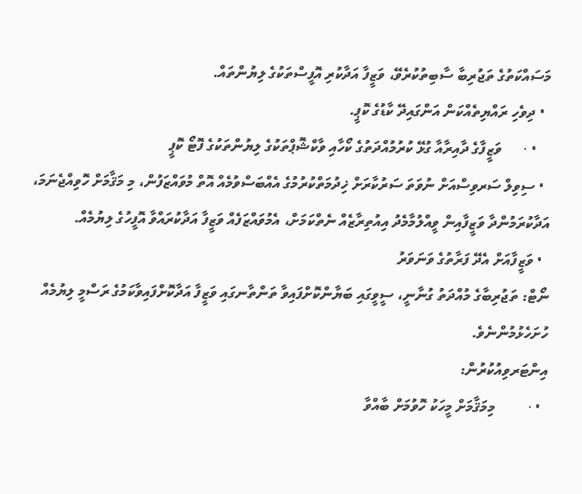މަސައްކަތުގެ ތަޖުރިބާ ސާބިތުކުރެވޭ، ވަޒީފާ އަދާކުރި އޮފީސްތަކުގެ ލިޔުންތައް.
  • ދިވެހި ރައްޔިތެއްކަން އަންގައިދޭ ކާޑުގެ ކޮޕީ.
    • ·      ވަޒީފާގެ ދާއިރާއާ ގުޅޭ ކުރުމުއްދަތުގެ ކޯހާއި ވާކްޝޮޕްތަކުގެ ލިޔުންތަކުގެ ފޮޓޯ ކޮޕީ
  • ސިވިލް ސަރވިސްއަށް ނުވަތަ ސަރުކާރަށް ޚިދުމަތްކުރުމުގެ އެއްބަސްވުމެއް އޮތް މުވައްޒަފުން، މި މަޤާމަށް ހޮވިއްޖެނަމަ، އަދާކުރަމުންދާ ވަޒީފާއިން ވީއްލުމާމެދު އިއުތިރާޒެއް ނެތްކަމަށް، އެމުވައްޒަފެއް ވަޒީފާ އަދާކުރައްވާ އޮފީހުގެ ލިޔުމެއް.
  • ވަޒީފާއަށް އެދޭ ފަރާތުގެ ވަނަވަރު
ނޯޓް: ތަޖުރިބާގެ މުއްދަތު ގުނާނީ، ސީވީގައި ބަޔާންކޮށްފައިވާ ތަންތާނގައި ވަޒީފާ އަދާކޮށްފައިވާކަމުގެ ރަސްމީ ލިޔުމެއް ހުށަހެޅުމުންނެވެ.
އިންޓަރވިއުކުރުން:
  • ·         މިމަޤާމަށް މީހަކު ހޮވުމަށް ބާއްވާ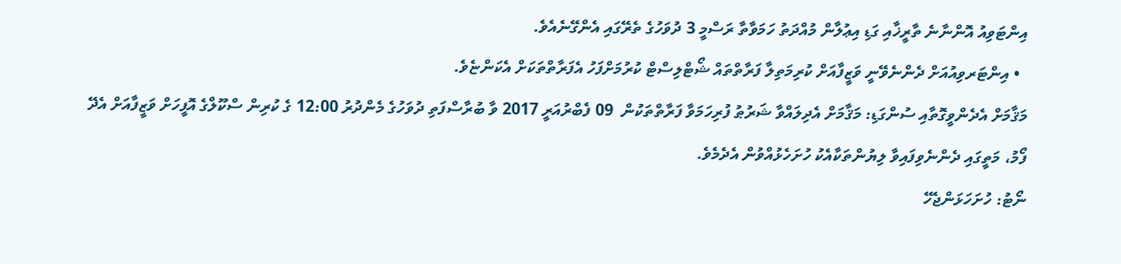އިންޓަވިއު އޮންނާނެ ތާރީޚާއި ގަޑި އިޢުލާން މުއްދަތު ހަމަވާތާ ރަސްމީ 3 ދުވަހުގެ ތެރޭގައި އެންގޭނެއެވެ.
  • އިންޓަރވިއުއަށް ދެންނެވޭނީ ވަޒީފާއަށް ކުރިމަތިލާ ފަރާތްތައް ޝޯޓްލިސްޓް ކުރުމަށްފަހު އެފަރާތްތަކަށް އެކަންޏެވެ.
މަޤާމަށް އެދެންވީގޮތާއި ސުންގަޑި: މަޤާމަށް އެދިލައްވާ ޝަރުޠު ފުރިހަމަވާ ފަރާތްތަކުން  09 ފެބްރުއަރީ 2017 ވާ ބުރާސްފަތި ދުވަހުގެ މެންދުރު 12:00 ގެ ކުރިން ސްކޫލްގެ އޮފީހަށް ވަޒީފާއަށް އެދޭ ފޯމު، މަތީގައި ދެންނެވިފައިވާ ލިޔުންތަކާއެކު ހުށަހެޅުއްވުން އެދެމެވެ.
ނޯޓު: ހުށަހަޅަންޖެހޭ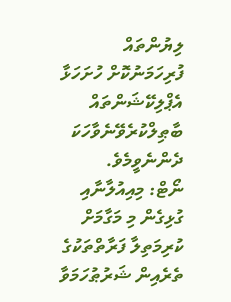ލިޔުންތައް ފުރިހަމަނުކޮށް ހުށަހަޅާ އެޕްލިކޭޝަންތައް ބާޠިލްކުރެވޭނެވާހަކަ ދެންނެވީމެވެ.
ނޯޓް: މިއިއުލާނާއި ގުޅިގެން މި މަގާމަށް ކުރިމަތިލާ ފަރާތްތަކުގެ ތެރެއިން ޝަރުޠުހަމަވާ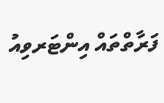ފަރާތްތައް އިންޓަރވިއު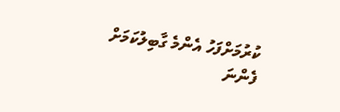ކުރުމަށްފަހު އެންމެ ގާބިލުކަމަށް ފެންނަ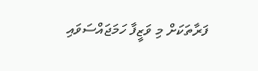ފަރާތަކަށް މި ވަޒީފާ ހަމަޖައްސަވައި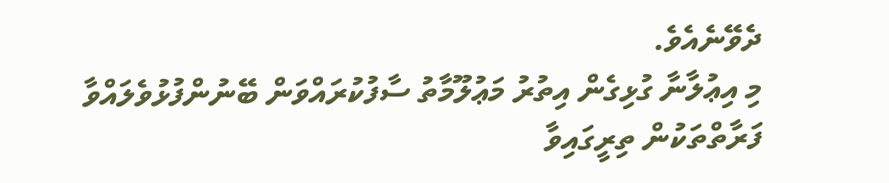ދެވޭނެއެވެ.
މި އިޢުލާނާ ގުޅިގެން އިތުރު މަޢުލޫމާތު ސާފުކުރައްވަން ބޭނުންފުޅުވެލައްވާ ފަރާތްތަކުން ތިރީގައިވާ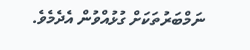ނަމްބަރުތަކަށް ގުޅުއްވުން އެދެމެވެ.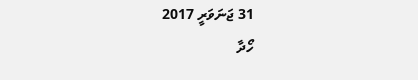31 ޖަނަވަރީ 2017
ހޯދާ